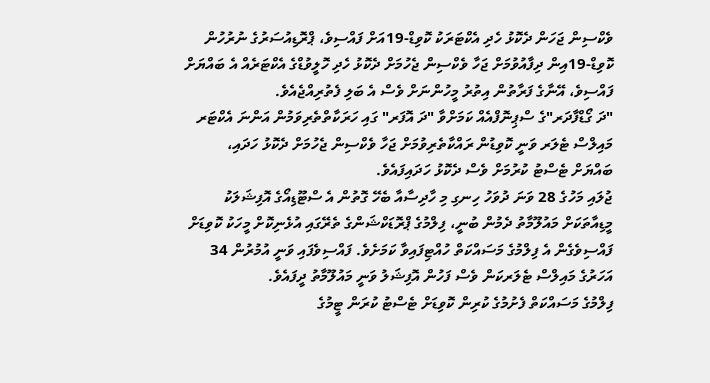ވެކްސިން ޖަހަން ދެކޮޅު ހެދި އެކްޓަރަކު ކޮވިޑް-19އަށް ފައްސިވެ، ޕްރޮޑިއުސަރުގެ ނުރުހުން
ކޮވިޑް-19އިން ދިފާއުވުމަށް ޖަހާ ވެކްސިން ޖެހުމަށް ދެކޮޅު ހެދި ހޮލީވުޑްގެ އެކްޓަރެއް އެ ބައްޔަށް ފައްސިވެ، އޭނާގެ ފަރާތުން އިތުރު މީހުންނަށް ވެސް އެ ބަލި ފެތުރިއްޖެއެވެ.
"ދަ ގޯޑްފާދަރ"ގެ ސްޕިނޮފްއެއް ކަމަށްވާ "ދަ އޮފަރ" ގައި ހަރަކާތްތެރިވަމުން އަންނަ އެކްޓަރ މައިލްސް ޓެލަރ ވަނީ ކޮވިޑުން ރައްކާތެރިވުމަށް ޖަހާ ވެކްސިން ޖެހުމަށް ދެކޮޅު ހަދައި، ބައްޔަށް ޓެސްޓު ކުރުމަށް ވެސް ދެކޮޅު ހަދައިފައެވެ.
ޖުލައި މަހުގެ 28 ވަނަ ދުވަހު ހިނގި މި ހާދިސާއާ ބެހޭ ގޮތުން އެ ސްޓޫޑިއޯގެ އޮފިޝަލަކު މީޑިއާތަކަށް މައުލޫމާތު ދެމުން ބުނީ، ފިލްމުގެ ޕްރޮޑަކްޝަންގެ ތެރޭގައި އުޅެނިކޮށް މީހަކު ކޮވިޑަށް ފައްސިވެގެން އެ ފިލްމުގެ މަސައްކަތް ހުއްޓިފައިވާ ކަމަށެވެ. ފައްސިވެފައި ވަނީ އުމުރުން 34 އަހަރުގެ މައިލްސް ޓެލަރކަން ވެސް ފަހުން އޮފިޝަލު ވަނީ މައުލޫމާތު ދީފައެވެ.
ފިލްމުގެ މަސައްކަތް ފެށުމުގެ ކުރިން ކޮވިޑަށް ޓެސްޓު ކުރަން ޓީމުގެ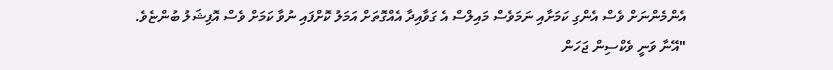އެންމެންނަށް ވެސް އެންގި ކަމަށާއި ނަމަވެސް މައިލްސް އެ ގަވާއިދާ އެއްގޮތަށް އަމަލު ކޮށްފައި ނުވާ ކަމަށް ވެސް އޮފިޝަލު ބުންޏެވެ.
"އޭނާ ވަނީ ވެކްސިން ޖަހަން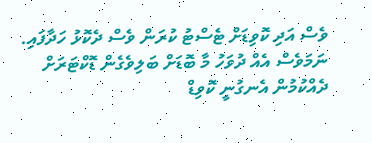ވެސް އަދި ކޮވިޑަށް ޓެސްޓު ކުރަން ވެސް ދެކޮޅު ހަދާފައި. ނަމަވެސް އެއް ދުވަހު މާ ބޮޑަށް ބަލިވެގެން ޑޮކްޓަރަށް ދެއްކުމުން އެނގުނީ ކޮވިޑް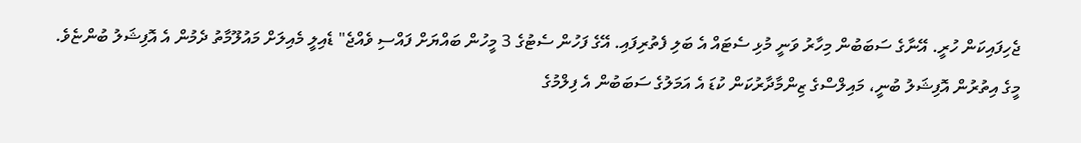ޖެހިފައިކަން ހުރީ. އޭނާގެ ސަބަބުން މިހާރު ވަނީ މުޅި ސެޓައް އެ ބަލި ފެތުރިފައި. އޭގެ ފަހުން ސެޓުގެ 3 މީހުން ބައްޔަށް ފައްސި ވެއްޖެ" ޑެއިލީ މެއިލަށް މައުލޫމާތު ދެމުން އެ އޮފިޝަލު ބުންޏެވެ.
މީގެ އިތުރުން އޮފިޝަލު ބުނީ، މައިލްސްގެ ޒިންމާދާރުކަން ކުޑަ އެ އަމަލުގެ ސަބަބުން އެ ފިލްމުގެ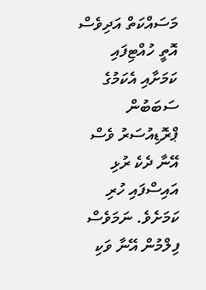މަސައްކަތް އަދިވެސް އޮތީ ހުއްޓިފައި ކަމަށާއި އެކަމުގެ ސަބަބުން ޕްރޮޑިއުސަރު ވެސް އޭނާ ދެކެ ރުޅި އައިސްފައި ހުރި ކަމަށެވެ. ނަމަވެސް ފިލްމުން އޭނާ ވަކި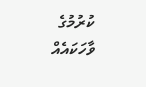ކުރުމުގެ ވާހަކައެއް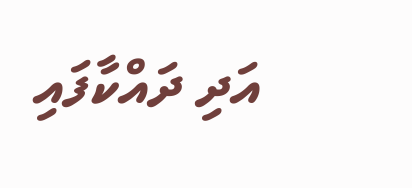އަދި ދައްކާފައި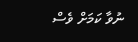ނުވާ ކަމަށް ވެސް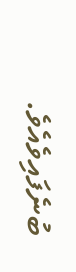ބުނެފައިވެއެވެ.